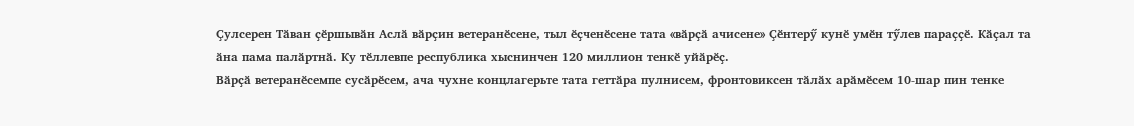Ҫулсерен Тӑван ҫӗршывӑн Аслӑ вӑрҫин ветеранӗсене, тыл ӗҫченӗсене тата «вӑрҫӑ ачисене» Ҫӗнтерӳ кунӗ умӗн тӳлев параҫҫӗ. Кӑҫал та ӑна пама палӑртнӑ. Ку тӗллевпе республика хыснинчен 120 миллион тенкӗ уйӑрӗҫ.
Вӑрҫӑ ветеранӗсемпе сусӑрӗсем, ача чухне концлагерьте тата геттӑра пулнисем, фронтовиксен тӑлӑх арӑмӗсем 10-шар пин тенке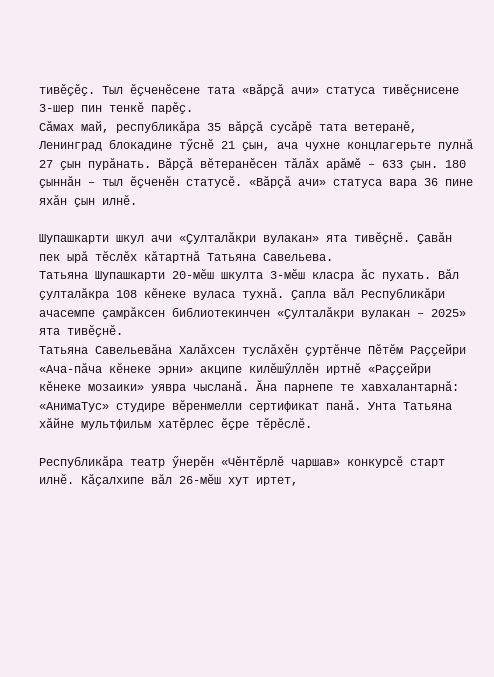тивӗҫӗҫ. Тыл ӗҫченӗсене тата «вӑрҫӑ ачи» статуса тивӗҫнисене 3-шер пин тенкӗ парӗҫ.
Сӑмах май, республикӑра 35 вӑрҫӑ сусӑрӗ тата ветеранӗ, Ленинград блокадине тӳснӗ 21 ҫын, ача чухне концлагерьте пулнӑ 27 ҫын пурӑнать. Вӑрҫӑ вӗтеранӗсен тӑлӑх арӑмӗ – 633 ҫын. 180 ҫыннӑн – тыл ӗҫченӗн статусӗ. «Вӑрҫӑ ачи» статуса вара 36 пине яхӑн ҫын илнӗ.

Шупашкарти шкул ачи «Ҫулталӑкри вулакан» ята тивӗҫнӗ. Ҫавӑн пек ырӑ тӗслӗх кӑтартнӑ Татьяна Савельева.
Татьяна Шупашкарти 20-мӗш шкулта 3-мӗш класра ӑс пухать. Вӑл ҫулталӑкра 108 кӗнеке вуласа тухнӑ. Ҫапла вӑл Республикӑри ачасемпе ҫамрӑксен библиотекинчен «Ҫулталӑкри вулакан – 2025» ята тивӗҫнӗ.
Татьяна Савельевӑна Халӑхсен туслӑхӗн ҫуртӗнче Пӗтӗм Раҫҫейри «Ача-пӑча кӗнеке эрни» акципе килӗшӳллӗн иртнӗ «Раҫҫейри кӗнеке мозаики» уявра чысланӑ. Ӑна парнепе те хавхалантарнӑ: «АнимаТус» студире вӗренмелли сертификат панӑ. Унта Татьяна хӑйне мультфильм хатӗрлес ӗҫре тӗрӗслӗ.

Республикӑра театр ӳнерӗн «Чӗнтӗрлӗ чаршав» конкурсӗ старт илнӗ. Кӑҫалхипе вӑл 26-мӗш хут иртет,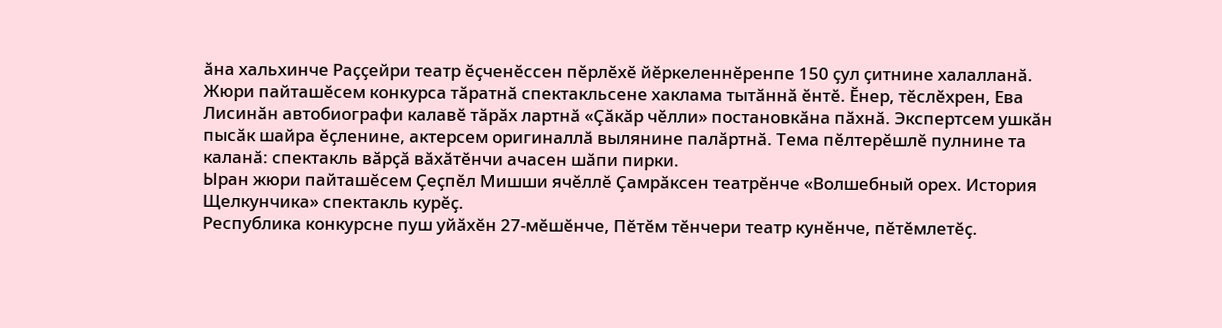ӑна хальхинче Раҫҫейри театр ӗҫченӗссен пӗрлӗхӗ йӗркеленнӗренпе 150 ҫул ҫитнине халалланӑ.
Жюри пайташӗсем конкурса тӑратнӑ спектакльсене хаклама тытӑннӑ ӗнтӗ. Ӗнер, тӗслӗхрен, Ева Лисинӑн автобиографи калавӗ тӑрӑх лартнӑ «Ҫӑкӑр чӗлли» постановкӑна пӑхнӑ. Экспертсем ушкӑн пысӑк шайра ӗҫленине, актерсем оригиналлӑ вылянине палӑртнӑ. Тема пӗлтерӗшлӗ пулнине та каланӑ: спектакль вӑрҫӑ вӑхӑтӗнчи ачасен шӑпи пирки.
Ыран жюри пайташӗсем Ҫеҫпӗл Мишши ячӗллӗ Ҫамрӑксен театрӗнче «Волшебный орех. История Щелкунчика» спектакль курӗҫ.
Республика конкурсне пуш уйӑхӗн 27-мӗшӗнче, Пӗтӗм тӗнчери театр кунӗнче, пӗтӗмлетӗҫ.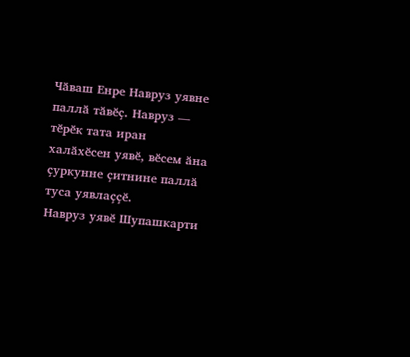Чӑваш Енре Навруз уявне паллӑ тӑвӗҫ. Навруз — тӗрӗк тата иран халӑхӗсен уявӗ, вӗсем ӑна ҫуркунне ҫитнине паллӑ туса уявлаҫҫӗ.
Навруз уявӗ Шупашкарти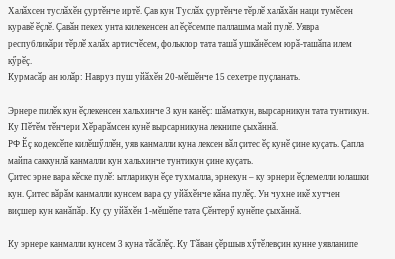Халӑхсен туслӑхӗн ҫуртӗнче иртӗ. Ҫав кун Туслӑх ҫуртӗнче тӗрлӗ халӑхӑн наци тумӗсен куравӗ ӗҫлӗ. Ҫавӑн пекех унта килекенсен ал ӗҫӗсемпе паллашма май пулӗ. Уявра республикӑри тӗрлӗ халӑх артисчӗсем, фольклор тата ташӑ ушкӑнӗсем юрӑ-ташӑпа илем кӳрӗҫ.
Курмасӑр ан юлӑр: Навруз пуш уйӑхӗн 20-мӗшӗнче 15 сехетре пуҫланать.

Эрнере пилӗк кун ӗҫлекенсен хальхинче 3 кун канӗҫ: шӑматкун, вырсарникун тата тунтикун. Ку Пӗтӗм тӗнчери Хӗрарӑмсен кунӗ вырсарникуна лекнипе ҫыхӑннӑ.
РФ Ӗҫ кодексӗпе килӗшӳллӗн, уяв канмалли куна лексен вӑл ҫитес ӗҫ кунӗ ҫине куҫать. Ҫапла майпа саккунлӑ канмалли кун хальхинче тунтикун ҫине куҫать.
Ҫитес эрне вара кӗске пулӗ: ытларикун ӗҫе тухмалла, эрнекун – ку эрнери ӗҫлемелли юлашки кун. Ҫитес вӑрӑм канмалли кунсем вара ҫу уйӑхӗнче кӑна пулӗҫ. Ун чухне икӗ хутчен виҫшер кун канӑпӑр. Ку ҫу уйӑхӗн 1-мӗшӗпе тата Ҫӗнтерӳ кунӗпе ҫыхӑннӑ.

Ку эрнере канмалли кунсем 3 куна тӑсӑлӗҫ. Ку Тӑван ҫӗршыв хӳтӗлевҫин кунне уявланипе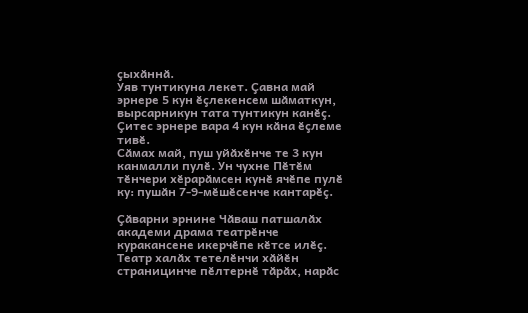ҫыхӑннӑ.
Уяв тунтикуна лекет. Ҫавна май эрнере 5 кун ӗҫлекенсем шӑматкун, вырсарникун тата тунтикун канӗҫ. Ҫитес эрнере вара 4 кун кӑна ӗҫлеме тивӗ.
Сӑмах май, пуш уйӑхӗнче те 3 кун канмалли пулӗ. Ун чухне Пӗтӗм тӗнчери хӗрарӑмсен кунӗ ячӗпе пулӗ ку: пушӑн 7-9-мӗшӗсенче кантарӗҫ.

Ҫӑварни эрнине Чӑваш патшалӑх академи драма театрӗнче куракансене икерчӗпе кӗтсе илӗҫ.
Театр халӑх тетелӗнчи хӑйӗн страницинче пӗлтернӗ тӑрӑх, нарӑс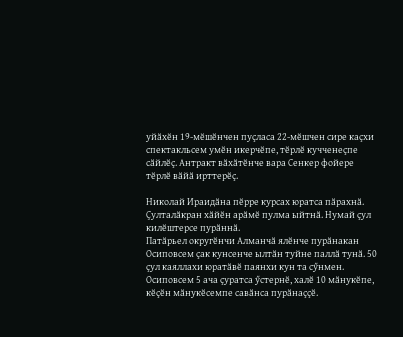уйӑхӗн 19-мӗшӗнчен пуҫласа 22-мӗшчен сире каҫхи спектакльсем умӗн икерчӗпе, тӗрлӗ кучченеҫпе сӑйлӗҫ. Антракт вӑхӑтӗнче вара Сенкер фойере тӗрлӗ вӑйӑ ирттерӗҫ.

Николай Ираидӑна пӗрре курсах юратса пӑрахнӑ. Ҫулталӑкран хӑйӗн арӑмӗ пулма ыйтнӑ. Нумай ҫул килӗштерсе пурӑннӑ.
Патӑрьел округӗнчи Алманчӑ ялӗнче пурӑнакан Осиповсем ҫак кунсенче ылтӑн туйне паллӑ тунӑ. 50 ҫул каяллахи юратӑвӗ паянхи кун та сӳнмен.
Осиповсем 5 ача ҫуратса ӳстернӗ, халӗ 10 мӑнукӗпе, кӗҫӗн мӑнукӗсемпе савӑнса пурӑнаҫҫӗ.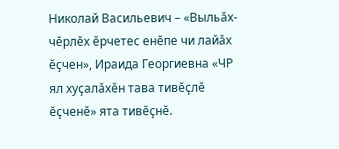Николай Васильевич – «Выльӑх-чӗрлӗх ӗрчетес енӗпе чи лайӑх ӗҫчен», Ираида Георгиевна «ЧР ял хуҫалӑхӗн тава тивӗҫлӗ ӗҫченӗ» ята тивӗҫнӗ.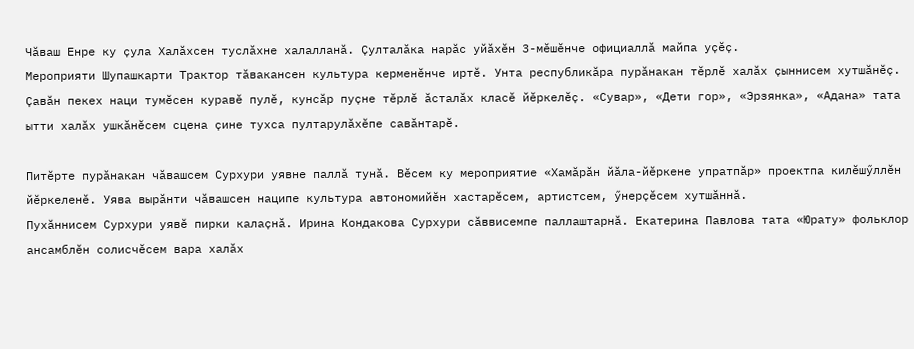Чӑваш Енре ку ҫула Халӑхсен туслӑхне халалланӑ. Ҫулталӑка нарӑс уйӑхӗн 3-мӗшӗнче официаллӑ майпа уҫӗҫ.
Мероприяти Шупашкарти Трактор тӑвакансен культура керменӗнче иртӗ. Унта республикӑра пурӑнакан тӗрлӗ халӑх ҫыннисем хутшӑнӗҫ. Ҫавӑн пекех наци тумӗсен куравӗ пулӗ, кунсӑр пуҫне тӗрлӗ ӑсталӑх класӗ йӗркелӗҫ. «Сувар», «Дети гор», «Эрзянка», «Адана» тата ытти халӑх ушкӑнӗсем сцена ҫине тухса пултарулӑхӗпе савӑнтарӗ.

Питӗрте пурӑнакан чӑвашсем Сурхури уявне паллӑ тунӑ. Вӗсем ку мероприятие «Хамӑрӑн йӑла-йӗркене упратпӑр» проектпа килӗшӳллӗн йӗркеленӗ. Уява вырӑнти чӑвашсен наципе культура автономийӗн хастарӗсем, артистсем, ӳнерҫӗсем хутшӑннӑ.
Пухӑннисем Сурхури уявӗ пирки калаҫнӑ. Ирина Кондакова Сурхури сӑввисемпе паллаштарнӑ. Екатерина Павлова тата «Юрату» фольклор ансамблӗн солисчӗсем вара халӑх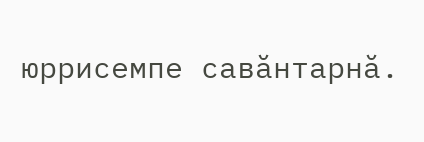юррисемпе савӑнтарнӑ.